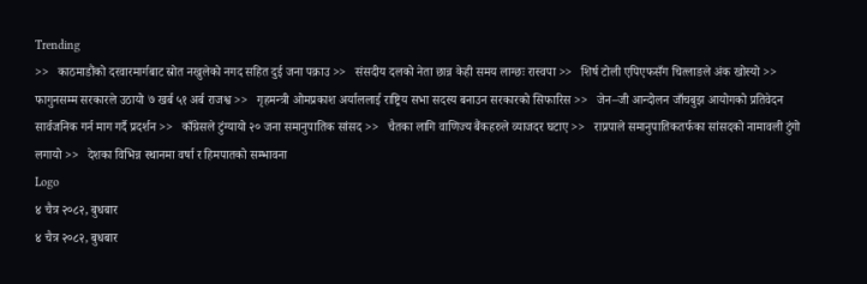Trending
>>   काठमाडौंको दरवारमार्गबाट स्रोत नखुलेको नगद सहित दुई जना पक्राउ >>   संसदीय दलको नेता छान्न केही समय लाग्छः रास्वपा >>   शिर्ष टोली एपिएफसँग चित्लाङले अंक खोस्यो >>   फागुनसम्म सरकारले उठायो ७ खर्ब ५१ अर्ब राजश्व >>   गृहमन्त्री ओमप्रकाश अर्याललाई राष्ट्रिय सभा सदस्य बनाउन सरकारको सिफारिस >>   जेन–जी आन्दोलन जाँचबुझ आयोगको प्रतिवेदन सार्वजनिक गर्न माग गर्दै प्रदर्शन >>   काँग्रेसले टुंग्यायो २० जना समानुपातिक सांसद >>   चैतका लागि वाणिज्य बैंकहरुले व्याजदर घटाए >>   राप्रपाले समानुपातिकतर्फका सांसदको नामावली टुंगो लगायो >>   देशका विभिन्न स्थानमा वर्षा र हिमपातको सम्भावना
Logo
४ चैत्र २०८२, बुधबार
४ चैत्र २०८२, बुधबार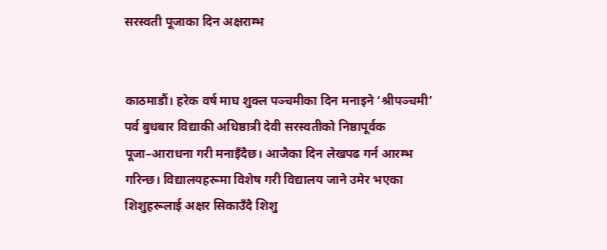सरस्वती पूजाका दिन अक्षराम्भ


काठमाडौं। हरेक वर्ष माघ शुक्ल पञ्चमीका दिन मनाइने ‘श्रीपञ्चमी’ पर्व बुधबार विद्याकी अधिष्ठात्री देवी सरस्वतीको निष्ठापूर्वक पूजा–आराधना गरी मनाइँदैछ। आजैका दिन लेखपढ गर्न आरम्भ गरिन्छ। विद्यालयहरूमा विशेष गरी विद्यालय जाने उमेर भएका शिशुहरूलाई अक्षर सिकाउँदै शिशु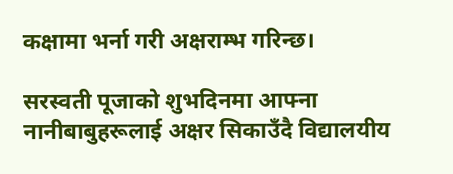कक्षामा भर्ना गरी अक्षराम्भ गरिन्छ।

सरस्वती पूजाको शुभदिनमा आफ्ना नानीबाबुहरूलाई अक्षर सिकाउँदै विद्यालयीय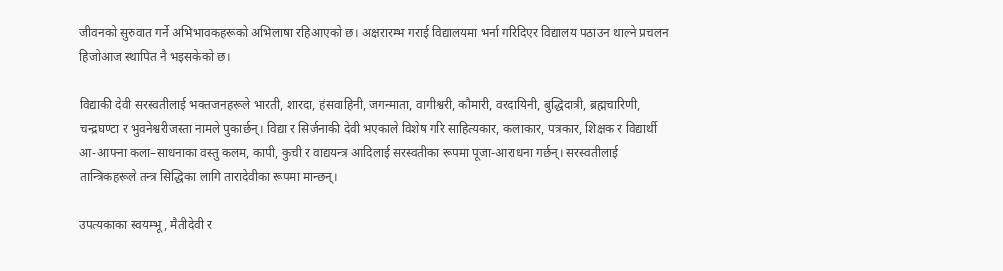जीवनको सुरुवात गर्ने अभिभावकहरूको अभिलाषा रहिआएको छ। अक्षरारम्भ गराई विद्यालयमा भर्ना गरिदिएर विद्यालय पठाउन थाल्ने प्रचलन हिजोआज स्थापित नै भइसकेको छ।

विद्याकी देवी सरस्वतीलाई भक्तजनहरूले भारती, शारदा, हंसवाहिनी, जगन्माता, वागीश्वरी, कौमारी, वरदायिनी, बुद्धिदात्री, ब्रह्मचारिणी, चन्द्रघण्टा र भुवनेश्वरीजस्ता नामले पुकार्छन्। विद्या र सिर्जनाकी देवी भएकाले विशेष गरि साहित्यकार, कलाकार, पत्रकार, शिक्षक र विद्यार्थी आ-आफ्ना कला–साधनाका वस्तु कलम, कापी, कुची र वाद्ययन्त्र आदिलाई सरस्वतीका रूपमा पूजा-आराधना गर्छन्। सरस्वतीलाई तान्त्रिकहरूले तन्त्र सिद्धिका लागि तारादेवीका रूपमा मान्छन्।

उपत्यकाका स्वयम्भू, मैतीदेवी र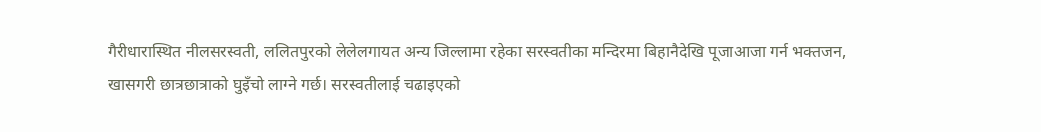गैरीधारास्थित नीलसरस्वती, ललितपुरको लेलेलगायत अन्य जिल्लामा रहेका सरस्वतीका मन्दिरमा बिहानैदेखि पूजाआजा गर्न भक्तजन, खासगरी छात्रछात्राको घुइँचो लाग्ने गर्छ। सरस्वतीलाई चढाइएको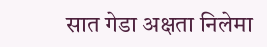सात गेडा अक्षता निलेमा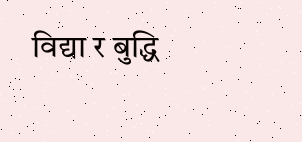विद्या र बुद्धि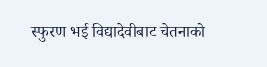स्फुरण भई विद्यादेवीबाट चेतनाको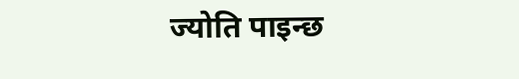ज्योति पाइन्छ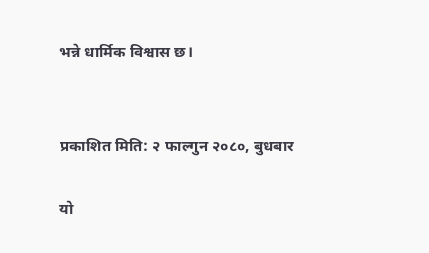भन्ने धार्मिक विश्वास छ।


प्रकाशित मिति: २ फाल्गुन २०८०, बुधबार

यो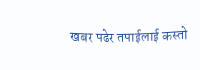खबर पढेर तपाईलाई कस्तो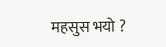महसुस भयो ?